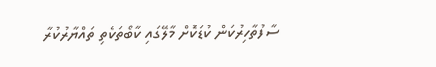ސާފުތާހިރުކަން ކުޑަކޮށް މާލޭގައި ކާބޯތަކެތި ތައްޔާރުކުރާ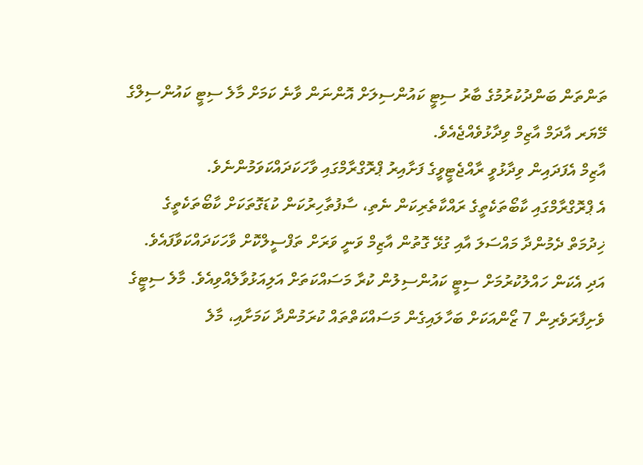ތަންތަން ބަންދުކުރުމުގެ ބާރު ސިޓީ ކައުންސިލަށް އޮންނަން ވާނެ ކަމަށް މާލެ ސިޓީ ކައުންސިލްގެ މޭޔަރ އާދަމް އާޒިމް ވިދާޅުވެއްޖެއެވެ.
އާޒިމް އެފަދައިން ވިދާޅުވީ ރާއްޖެޓީވީގެ ފަށާއިރު ޕްރޮގްރާމްގައި ވާހަކަދައްކަވަމުންނެވެ.
އެ ޕްރޮގްރާމްގައި ކާބޯތަކެތީގެ ރައްކާތެރިކަން ނެތި، ސާފުތާހިރުކަން ކުޑަގޮތަކަށް ކާބޯތަކެތީގެ ޚިދުމަތް ދެމުންދާ މައްސަލަ އާއި ގުޅޭ ގޮތުން އާޒިމް ވަނީ ވަރަށް ތަފްސީލްކޮށް ވާހަކަދައްކަވާފައެވެ. އަދި އެކަން ހައްލުކުރުމަށް ސިޓީ ކައުންސިލުން ކުރާ މަސައްކަތަށް އަލިއަޅުވާލެއްވިއެވެ. މާލެ ސިޓީގެ ވެށިފާރަވެރިން 7 ޒޯންއަކަށް ބަހާލައިގެން މަސައްކަތްތައް ކުރަމުންދާ ކަމަށާއި، މާލެ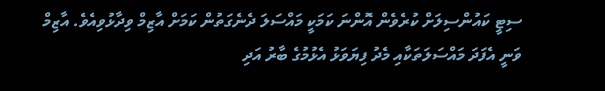ސިޓީ ކައުންސިލަށް ކުރެވެން އޮންނަ ކަމަކީ މައްސަލަ ދެނެގަތުން ކަމަށް އާޒިމް ވިދާޅުވިއެވެ. އާޒިމް ވަނީ އެފަދަ މައްސަލަތަކާއި މެދު ފިޔަވަޅު އެޅުމުގެ ބާރު އަދި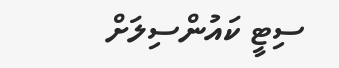ސިޓީ ކައުންސިލަށް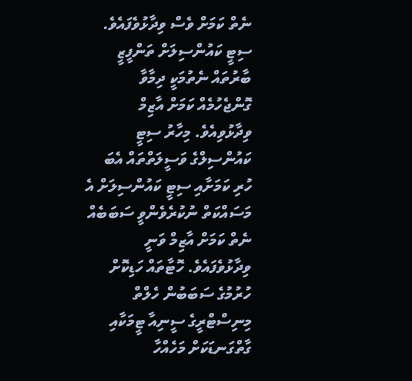ނެތް ކަމަށް ވެސް ވިދާޅުވެފައެވެ. ސިޓީ ކައުންސިލަށް ތަންފީޒީ ބާރުތައް ނެތުމަކީ ދިމާވާ ގޮންޖެހުމެއް ކަމަށް އާޒިމް ވިދާޅުވިއެވެ. މިހާރު ސިޓީ ކައުންސިލްގެ ވަސީލަތްތައް އެބަ ހުރި ކަމަށާއި ސިޓީ ކައުންސިލަށް އެ މަސައްކަތް ނުކުރެވެންވީ ސަބަބެއް ނެތް ކަމަށް އާޒިމް ވަނީ ވިދާޅުވެފައެވެ. ހޮޓާތައް ހަޑިކޮށް ހުރުމުގެ ސަބަބުން ހެލްތް މިނިސްޓްރީގެ ސީނިއާ ޓީމަކާއި ގާތްގަނޑަކަށް މަހެއްހާ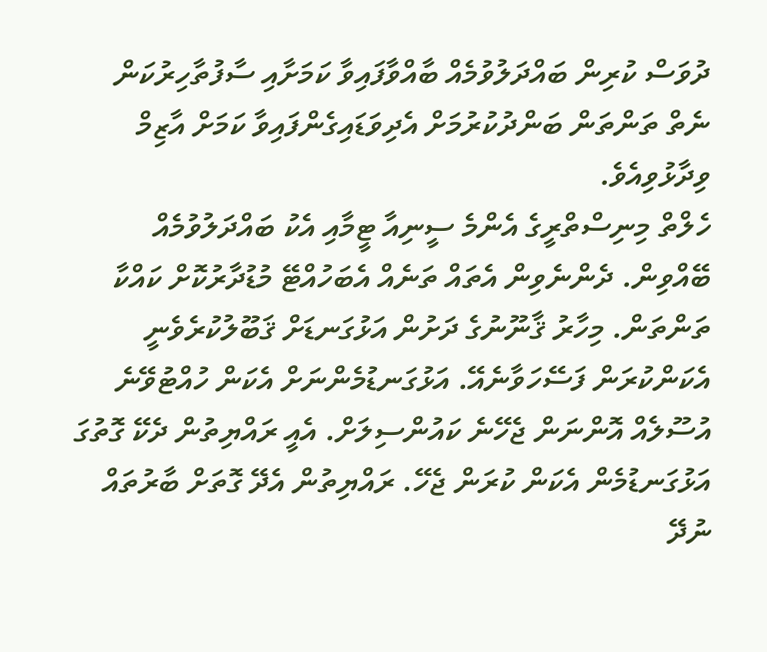ދުވަސް ކުރިން ބައްދަލުވުމެއް ބާއްވާފައިވާ ކަމަށާއި ސާފުތާހިރުކަން ނެތް ތަންތަން ބަންދުކުރުމަށް އެދިވަޑައިގެންފައިވާ ކަމަށް އާޒިމް ވިދާޅުވިއެވެ.
ހެލްތް މިނިސްތްރީގެ އެންމެ ސީނިއާ ޓީމާއި އެކު ބައްދަލުވުމެއް ބޭއްވިން. ދެންނެވިން އެތައް ތަނެއް އެބަހުއްޓޭ މުޑުދާރުކޮށް ކައްކާ ތަންތަން. މިހާރު ޤާނޫނުގެ ދަށުން އަޅުގަނޑަށް ޤަބޫލުކުރެވެނީ އެކަންކުރަން ފަސޭހަވާނެއޭ. އަޅުގަނޑުމެންނަށް އެކަން ހުއްޓުވޭނެ އުސޫލެއް އޮންނަން ޖެހޭނެ ކައުންސިލަށް. އެއީ ރައްޔިތުން ދެކޭ ގޮތުގަ އަޅުގަނޑުމެން އެކަން ކުރަން ޖެހޭ. ރައްޔިތުން އެދޭ ގޮތަށް ބާރުތައް ނުދޭ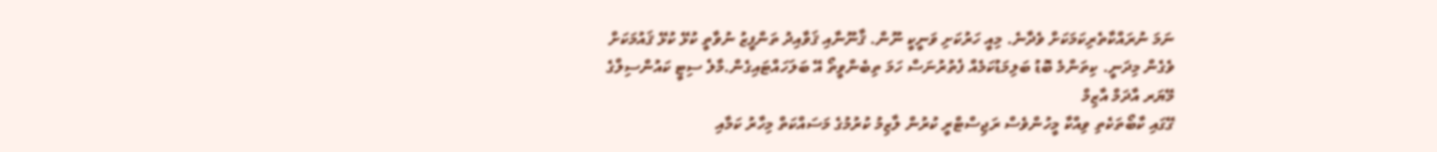ނަމަ ނުރައްކާތެރިކަމަކަށް ވެދާނެ. މިއީ ހަރުކަށި ވަނީކީ ނޫން. ޤާނޫނާއި ޤަވާއިދު ތަންފީޒު ނުވާތީ ކުޅޭ ކުޅޭ ޤައުމަކަށް ވެގެން މިދަނީ. ކިތަންމެ ބޮޑު ބަލިމަޑުކަމެއް ފެތުރުނަސް ހަމަ ތިބެންވީތޯ އޭ ބަލަހައްޓައިގެން.މާލެ ސިޓީ ކައުންސިލްގެ މޭޔަރ އާދަމް އާޒިމް
ގޭގައި ކާބޯތަކެތި ވިއްކާ މީހުންވެސް ރަޖިސްޓްރީ ކުރުން ލާޒިމު ކުރުމުގެ މަސައްކަތް މިހާރު ކަމާއި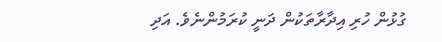ގުޅުން ހުރި އިދާރާތަކުން ދަނީ ކުރަމުންނެވެ. އަދި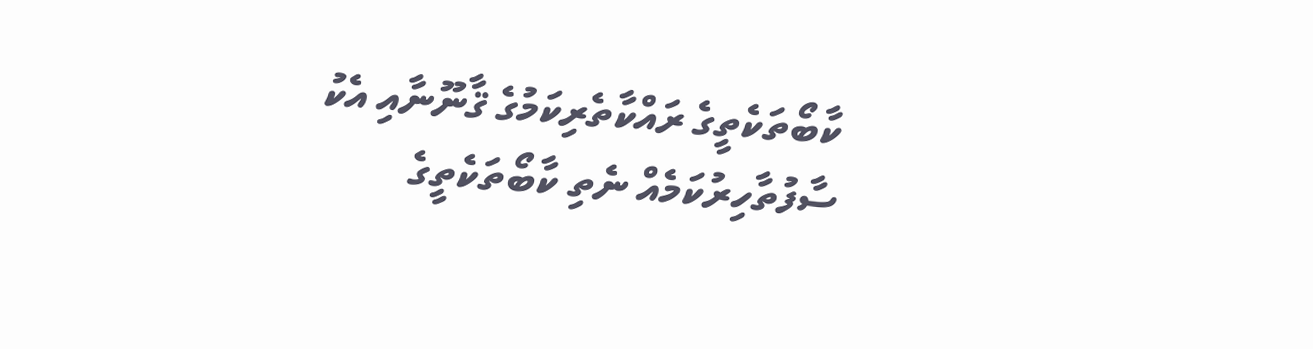ކާބޯތަކެތީގެ ރައްކާތެރިކަމުގެ ޤާނޫނާއި އެކު ސާފުތާހިރުކަމެއް ނެތި ކާބޯތަކެތީގެ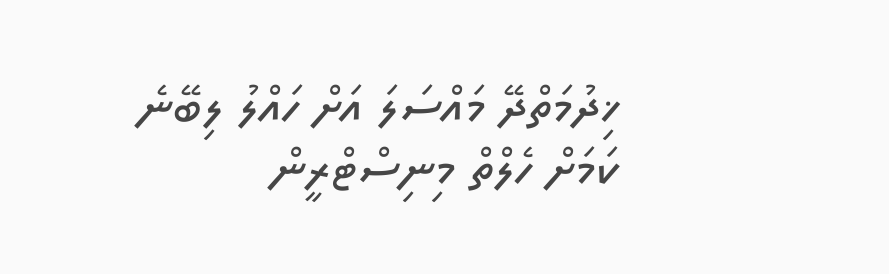ޚިދުމަތްދޭ މައްސަލަ އަށް ހައްލު ލިބޭނެ ކަމަށް ހެލްތް މިނިސްޓްރީން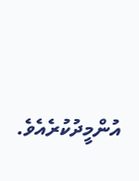އުންމީދުކުރެއެވެ.